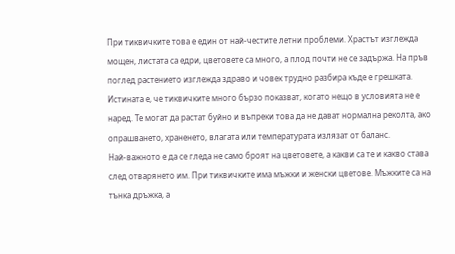При тиквичките това е един от най-честите летни проблеми. Храстът изглежда мощен, листата са едри, цветовете са много, а плод почти не се задържа. На пръв поглед растението изглежда здраво и човек трудно разбира къде е грешката. Истината е, че тиквичките много бързо показват, когато нещо в условията не е наред. Те могат да растат буйно и въпреки това да не дават нормална реколта, ако опрашването, храненето, влагата или температурата излязат от баланс.
Най-важното е да се гледа не само броят на цветовете, а какви са те и какво става след отварянето им. При тиквичките има мъжки и женски цветове. Мъжките са на тънка дръжка, а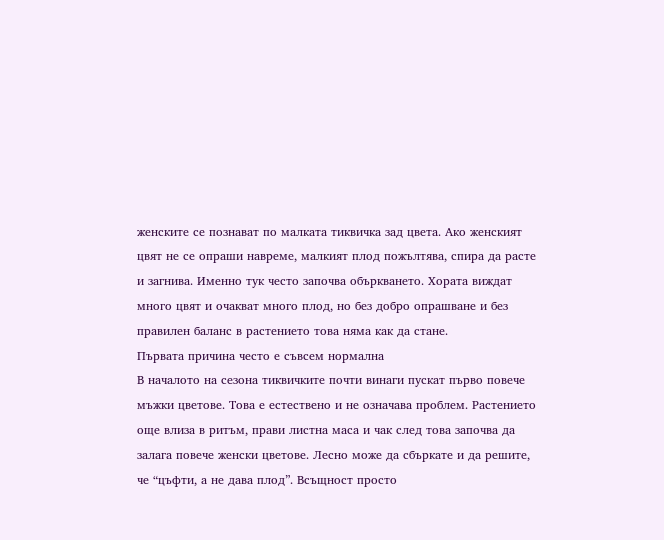женските се познават по малката тиквичка зад цвета. Ако женският цвят не се опраши навреме, малкият плод пожълтява, спира да расте и загнива. Именно тук често започва объркването. Хората виждат много цвят и очакват много плод, но без добро опрашване и без правилен баланс в растението това няма как да стане.
Първата причина често е съвсем нормална
В началото на сезона тиквичките почти винаги пускат първо повече мъжки цветове. Това е естествено и не означава проблем. Растението още влиза в ритъм, прави листна маса и чак след това започва да залага повече женски цветове. Лесно може да сбъркате и да решите, че “цъфти, а не дава плод”. Всъщност просто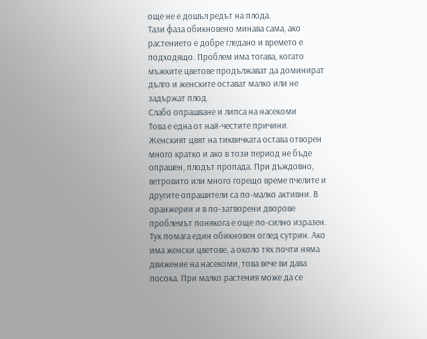още не е дошъл редът на плода.
Тази фаза обикновено минава сама, ако растението е добре гледано и времето е подходящо. Проблем има тогава, когато мъжките цветове продължават да доминират дълго и женските остават малко или не задържат плод.
Слабо опрашване и липса на насекоми
Това е една от най-честите причини. Женският цвят на тиквичката остава отворен много кратко и ако в този период не бъде опрашен, плодът пропада. При дъждовно, ветровито или много горещо време пчелите и другите опрашители са по-малко активни. В оранжерии и в по-затворени дворове проблемът понякога е още по-силно изразен.
Тук помага един обикновен оглед сутрин. Ако има женски цветове, а около тях почти няма движение на насекоми, това вече ви дава посока. При малко растения може да се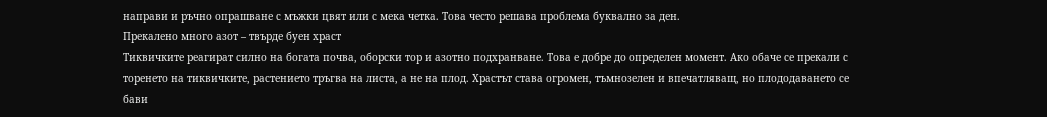направи и ръчно опрашване с мъжки цвят или с мека четка. Това често решава проблема буквално за ден.
Прекалено много азот – твърде буен храст
Тиквичките реагират силно на богата почва, оборски тор и азотно подхранване. Това е добре до определен момент. Ако обаче се прекали с торенето на тиквичките, растението тръгва на листа, а не на плод. Храстът става огромен, тъмнозелен и впечатляващ, но плододаването се бави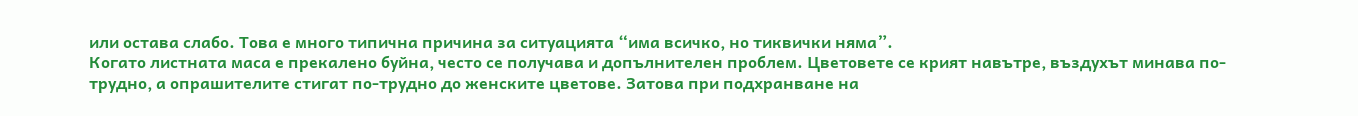или остава слабо. Това е много типична причина за ситуацията “има всичко, но тиквички няма”.
Когато листната маса е прекалено буйна, често се получава и допълнителен проблем. Цветовете се крият навътре, въздухът минава по-трудно, а опрашителите стигат по-трудно до женските цветове. Затова при подхранване на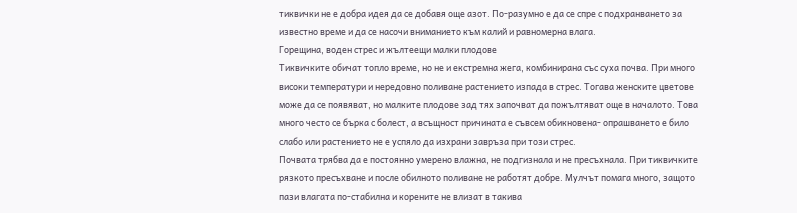тиквички не е добра идея да се добавя още азот. По-разумно е да се спре с подхранването за известно време и да се насочи вниманието към калий и равномерна влага.
Горещина, воден стрес и жълтеещи малки плодове
Тиквичките обичат топло време, но не и екстремна жега, комбинирана със суха почва. При много високи температури и нередовно поливане растението изпада в стрес. Тогава женските цветове може да се появяват, но малките плодове зад тях започват да пожълтяват още в началото. Това много често се бърка с болест, а всъщност причината е съвсем обикновена- опрашването е било слабо или растението не е успяло да изхрани завръза при този стрес.
Почвата трябва да е постоянно умерено влажна, не подгизнала и не пресъхнала. При тиквичките рязкото пресъхване и после обилното поливане не работят добре. Мулчът помага много, защото пази влагата по-стабилна и корените не влизат в такива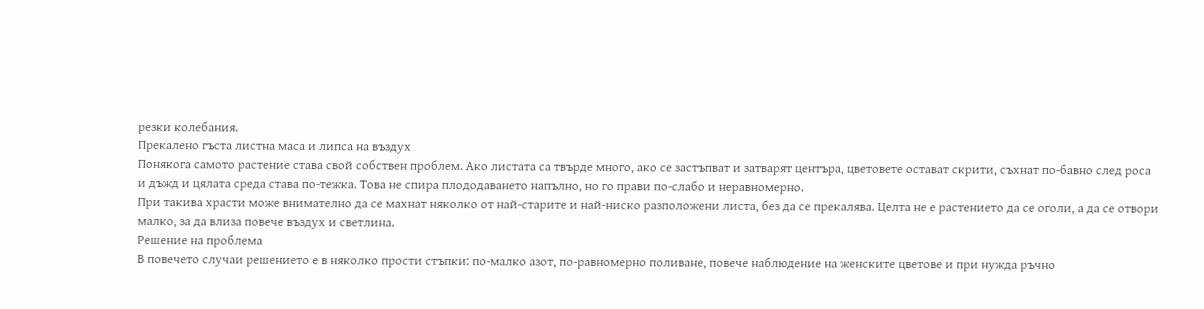резки колебания.
Прекалено гъста листна маса и липса на въздух
Понякога самото растение става свой собствен проблем. Ако листата са твърде много, ако се застъпват и затварят центъра, цветовете остават скрити, съхнат по-бавно след роса и дъжд и цялата среда става по-тежка. Това не спира плододаването напълно, но го прави по-слабо и неравномерно.
При такива храсти може внимателно да се махнат няколко от най-старите и най-ниско разположени листа, без да се прекалява. Целта не е растението да се оголи, а да се отвори малко, за да влиза повече въздух и светлина.
Решение на проблема
В повечето случаи решението е в няколко прости стъпки: по-малко азот, по-равномерно поливане, повече наблюдение на женските цветове и при нужда ръчно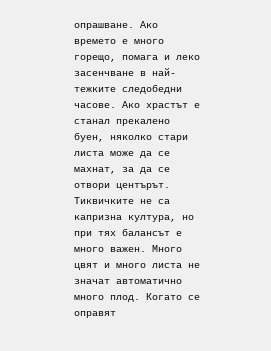опрашване. Ако времето е много горещо, помага и леко засенчване в най-тежките следобедни часове. Ако храстът е станал прекалено буен, няколко стари листа може да се махнат, за да се отвори центърът.
Тиквичките не са капризна култура, но при тях балансът е много важен. Много цвят и много листа не значат автоматично много плод. Когато се оправят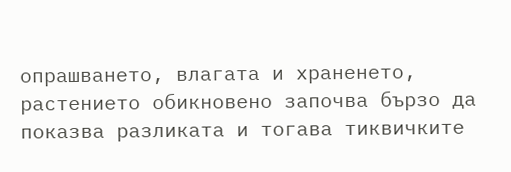опрашването, влагата и храненето, растението обикновено започва бързо да показва разликата и тогава тиквичките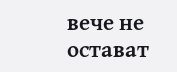вече не остават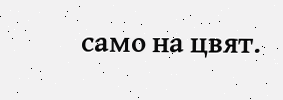само на цвят.